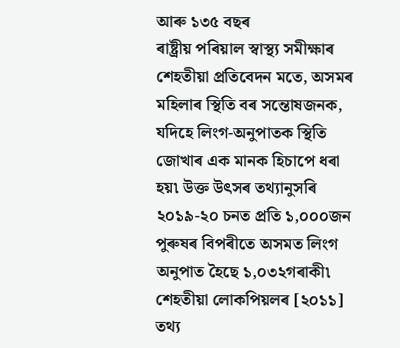আৰু ১৩৫ বছৰ
ৰাষ্ট্ৰীয় পৰিয়াল স্বাস্থ্য সমীক্ষাৰ শেহতীয়া প্ৰতিবেদন মতে, অসমৰ মহিলাৰ স্থিতি বৰ সন্তোষজনক, যদিহে লিংগ-অনুপাতক স্থিতি জোখাৰ এক মানক হিচাপে ধৰা হয়৷ উক্ত উৎসৰ তথ্যানুসৰি ২০১৯-২০ চনত প্ৰতি ১,০০০জন পুৰুষৰ বিপৰীতে অসমত লিংগ অনুপাত হৈছে ১,০৩২গৰাকী৷ শেহতীয়া লোকপিয়লৰ [২০১১] তথ্য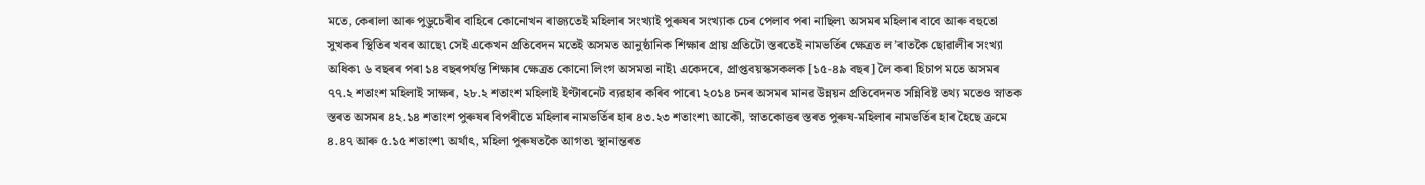মতে, কেৰালা আৰু পুডুচেৰীৰ বাহিৰে কোনোখন ৰাজ্যতেই মহিলাৰ সংখ্যাই পুৰুষৰ সংখ্যাক চেৰ পেলাব পৰা নাছিল৷ অসমৰ মহিলাৰ বাবে আৰু বহুতো সুখকৰ স্থিতিৰ খবৰ আছে৷ সেই একেখন প্ৰতিবেদন মতেই অসমত আনুষ্ঠানিক শিক্ষাৰ প্ৰায় প্ৰতিটো স্তৰতেই নামভৰ্তিৰ ক্ষেত্ৰত ল’ৰাতকৈ ছোৱালীৰ সংখ্যা অধিক৷ ৬ বছৰৰ পৰা ১৪ বছৰপৰ্যন্ত শিক্ষাৰ ক্ষেত্ৰত কোনো লিংগ অসমতা নাই৷ একেদৰে, প্ৰাপ্তবয়স্কসকলক [১৫-৪৯ বছৰ] লৈ কৰা হিচাপ মতে অসমৰ ৭৭.২ শতাংশ মহিলাই সাক্ষৰ, ২৮.২ শতাংশ মহিলাই ইণ্টাৰনেট ব্যৱহাৰ কৰিব পাৰে৷ ২০১৪ চনৰ অসমৰ মানৱ উন্নয়ন প্ৰতিবেদনত সন্নিবিষ্ট তথ্য মতেও স্নাতক স্তৰত অসমৰ ৪২.১৪ শতাংশ পুৰুষৰ বিপৰীতে মহিলাৰ নামভৰ্তিৰ হাৰ ৪৩.২৩ শতাংশ৷ আকৌ, স্নাতকোত্তৰ স্তৰত পুৰুষ-মহিলাৰ নামভৰ্তিৰ হাৰ হৈছে ক্ৰমে ৪.৪৭ আৰু ৫.১৫ শতাংশ৷ অৰ্থাৎ, মহিলা পুৰুষতকৈ আগত৷ স্থানান্তৰত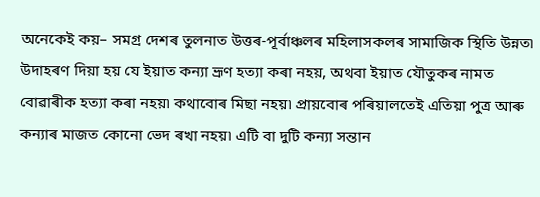অনেকেই কয়– সমগ্ৰ দেশৰ তুলনাত উত্তৰ-পূৰ্বাঞ্চলৰ মহিলাসকলৰ সামাজিক স্থিতি উন্নত৷ উদাহৰণ দিয়া হয় যে ইয়াত কন্যা ভ্ৰূণ হত্যা কৰা নহয়, অথবা ইয়াত যৌতুকৰ নামত বোৱাৰীক হত্যা কৰা নহয়৷ কথাবোৰ মিছা নহয়৷ প্ৰায়বোৰ পৰিয়ালতেই এতিয়া পুত্ৰ আৰু কন্যাৰ মাজত কোনো ভেদ ৰখা নহয়৷ এটি বা দুটি কন্যা সন্তান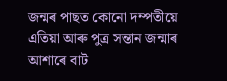জন্মৰ পাছত কোনো দম্পতীয়ে এতিয়া আৰু পুত্ৰ সন্তান জন্মাৰ আশাৰে বাট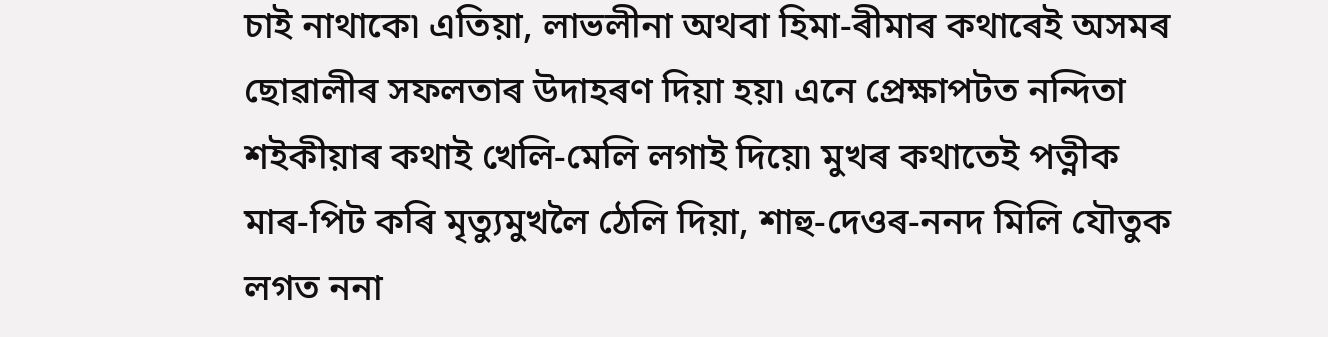চাই নাথাকে৷ এতিয়া, লাভলীনা অথবা হিমা-ৰীমাৰ কথাৰেই অসমৰ ছোৱালীৰ সফলতাৰ উদাহৰণ দিয়া হয়৷ এনে প্ৰেক্ষাপটত নন্দিতা শইকীয়াৰ কথাই খেলি-মেলি লগাই দিয়ে৷ মুখৰ কথাতেই পত্নীক মাৰ-পিট কৰি মৃত্যুমুখলৈ ঠেলি দিয়া, শাহু-দেওৰ-ননদ মিলি যৌতুক লগত ননা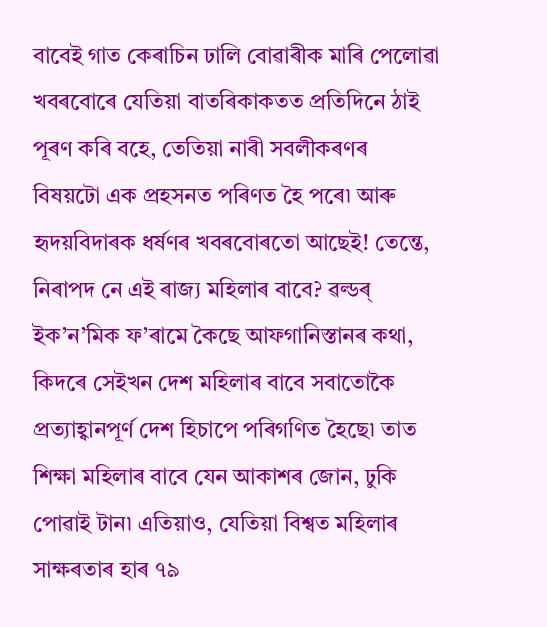বাবেই গাত কেৰাচিন ঢালি বোৱাৰীক মাৰি পেলোৱা খবৰবোৰে যেতিয়া বাতৰিকাকতত প্ৰতিদিনে ঠাই পূৰণ কৰি বহে, তেতিয়া নাৰী সবলীকৰণৰ বিষয়টো এক প্ৰহসনত পৰিণত হৈ পৰে৷ আৰু হৃদয়বিদাৰক ধৰ্ষণৰ খবৰবোৰতো আছেই! তেন্তে, নিৰাপদ নে এই ৰাজ্য মহিলাৰ বাবে? ৱল্ডৰ্ ইক’ন’মিক ফ’ৰামে কৈছে আফগানিস্তানৰ কথা, কিদৰে সেইখন দেশ মহিলাৰ বাবে সবাতোকৈ প্ৰত্যাহ্বানপূৰ্ণ দেশ হিচাপে পৰিগণিত হৈছে৷ তাত শিক্ষা মহিলাৰ বাবে যেন আকাশৰ জোন, ঢুকি পোৱাই টান৷ এতিয়াও, যেতিয়া বিশ্বত মহিলাৰ সাক্ষৰতাৰ হাৰ ৭৯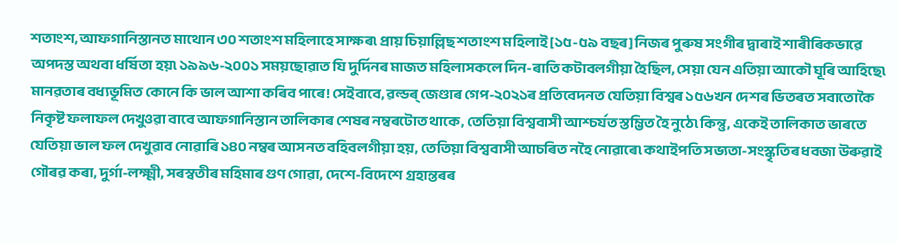শতাংশ, আফগানিস্তানত মাথোন ৩০ শতাংশ মহিলাহে সাক্ষৰ৷ প্ৰায় চিয়াল্লিছ শতাংশ মহিলাই [১৫-৫৯ বছৰ] নিজৰ পুৰুষ সংগীৰ দ্বাৰাই শাৰীৰিকভাৱে অপদস্ত অথবা ধৰ্ষিতা হয়৷ ১৯৯৬-২০০১ সময়ছোৱাত যি দুৰ্দিনৰ মাজত মহিলাসকলে দিন-ৰাতি কটাবলগীয়া হৈছিল, সেয়া যেন এতিয়া আকৌ ঘূৰি আহিছে৷ মানৱতাৰ বধ্যভূমিত কোনে কি ভাল আশা কৰিব পাৰে! সেইবাবে, ৱল্ডৰ্ জেণ্ডাৰ গেপ-২০২১ৰ প্ৰতিবেদনত যেতিয়া বিশ্বৰ ১৫৬খন দেশৰ ভিতৰত সবাতোকৈ নিকৃষ্ট ফলাফল দেখুওৱা বাবে আফগানিস্তান তালিকাৰ শেষৰ নম্বৰটোত থাকে, তেতিয়া বিশ্ববাসী আশ্চৰ্যত স্তম্ভিত হৈ নুঠে৷ কিন্তু, একেই তালিকাত ভাৰতে যেতিয়া ভাল ফল দেখুৱাব নোৱাৰি ১৪০ নম্বৰ আসনত বহিবলগীয়া হয়, তেতিয়া বিশ্ববাসী আচৰিত নহৈ নোৱাৰে৷ কথাইপতি সভ্যতা-সংস্কৃতিৰ ধবজা উৰুৱাই গৌৰৱ কৰা, দুৰ্গা-লক্ষ্মী, সৰস্বতীৰ মহিমাৰ গুণ গোৱা, দেশে-বিদেশে গ্ৰহান্তৰৰ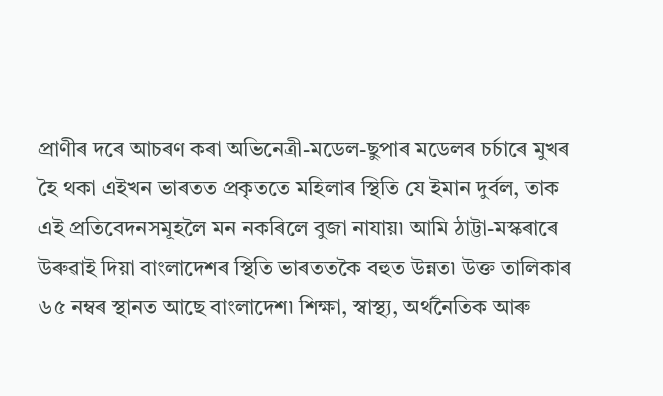প্ৰাণীৰ দৰে আচৰণ কৰা অভিনেত্ৰী-মডেল-ছুপাৰ মডেলৰ চৰ্চাৰে মুখৰ হৈ থকা এইখন ভাৰতত প্ৰকৃততে মহিলাৰ স্থিতি যে ইমান দুৰ্বল, তাক এই প্ৰতিবেদনসমূহলৈ মন নকৰিলে বুজা নাযায়৷ আমি ঠাট্টা-মস্কৰাৰে উৰুৱাই দিয়া বাংলাদেশৰ স্থিতি ভাৰততকৈ বহুত উন্নত৷ উক্ত তালিকাৰ ৬৫ নম্বৰ স্থানত আছে বাংলাদেশ৷ শিক্ষা, স্বাস্থ্য, অৰ্থনৈতিক আৰু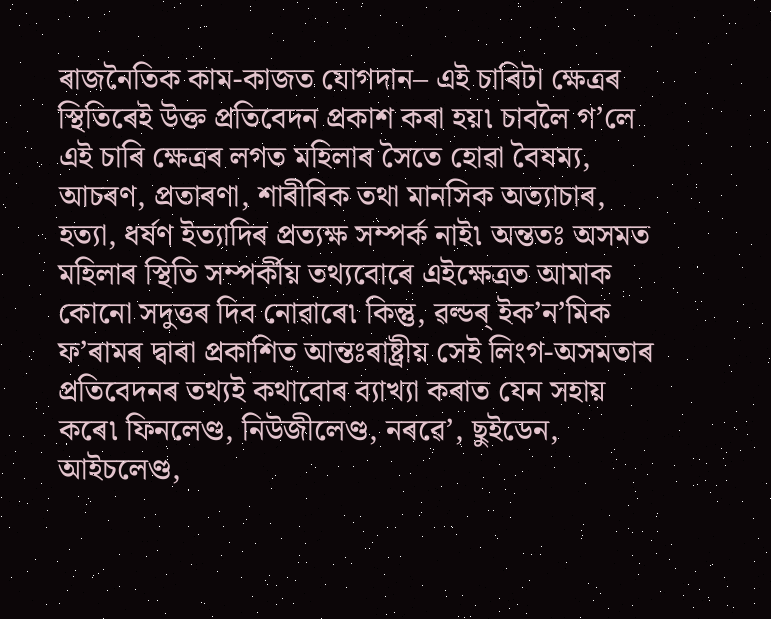ৰাজনৈতিক কাম-কাজত যোগদান– এই চাৰিটা ক্ষেত্ৰৰ স্থিতিৰেই উক্ত প্ৰতিবেদন প্ৰকাশ কৰা হয়৷ চাবলৈ গ’লে এই চাৰি ক্ষেত্ৰৰ লগত মহিলাৰ সৈতে হোৱা বৈষম্য, আচৰণ, প্ৰতাৰণা, শাৰীৰিক তথা মানসিক অত্যাচাৰ, হত্যা, ধৰ্ষণ ইত্যাদিৰ প্ৰত্যক্ষ সম্পৰ্ক নাই৷ অন্ততঃ অসমত মহিলাৰ স্থিতি সম্পৰ্কীয় তথ্যবোৰে এইক্ষেত্ৰত আমাক কোনো সদুত্তৰ দিব নোৱাৰে৷ কিন্তু, ৱল্ডৰ্ ইক’ন’মিক ফ’ৰামৰ দ্বাৰা প্ৰকাশিত আন্তঃৰাষ্ট্ৰীয় সেই লিংগ-অসমতাৰ প্ৰতিবেদনৰ তথ্যই কথাবোৰ ব্যাখ্যা কৰাত যেন সহায় কৰে৷ ফিনলেণ্ড, নিউজীলেণ্ড, নৰৱে’, ছুইডেন, আইচলেণ্ড,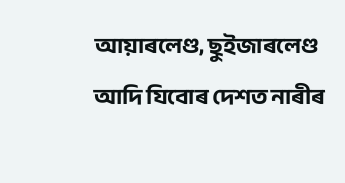আয়াৰলেণ্ড, ছুইজাৰলেণ্ড আদি যিবোৰ দেশত নাৰীৰ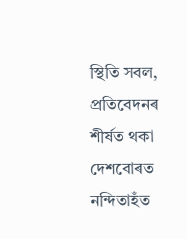স্থিতি সবল, প্ৰতিবেদনৰ শীৰ্ষত থকা দেশবোৰত নন্দিতাহঁত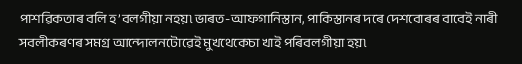পাশৱিকতাৰ বলি হ’বলগীয়া নহয়৷ ভাৰত-আফগানিস্তান, পাকিস্তানৰ দৰে দেশবোৰৰ বাবেই নাৰী সবলীকৰণৰ সমগ্ৰ আন্দোলনটোৱেই মুখথেকেচা খাই পৰিবলগীয়া হয়৷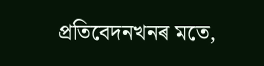প্ৰতিবেদনখনৰ মতে,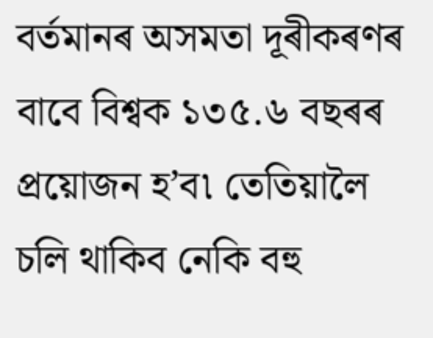বৰ্তমানৰ অসমতা দূৰীকৰণৰ বাবে বিশ্বক ১৩৫.৬ বছৰৰ প্ৰয়োজন হ’ব৷ তেতিয়ালৈ চলি থাকিব নেকি বহু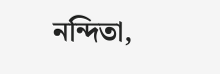নন্দিতা,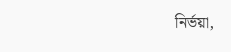নিৰ্ভয়া,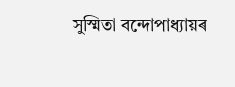সুস্মিতা বন্দোপাধ্যায়ৰ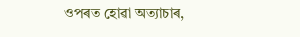ওপৰত হোৱা অত্যাচাৰ,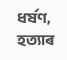ধৰ্ষণ, হত্যাৰ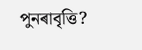পুনৰাবৃত্তি?